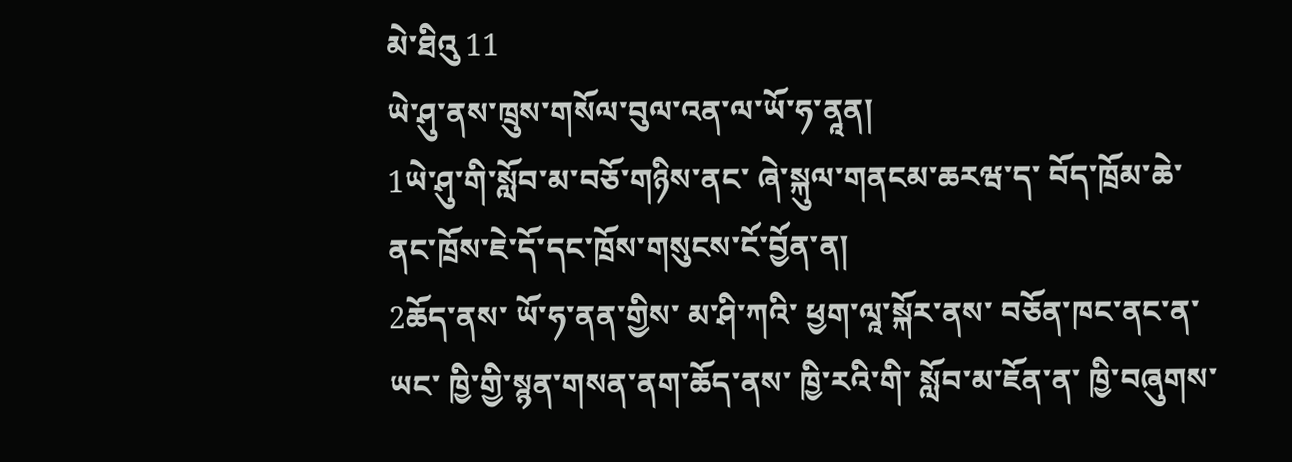མེ་ཐིའུ 11
ཡེ་ཤུ་ནས་ཁྲུས་གསོལ་བུལ་འན་ལ་ཡོ་ཧ་ནཱན།
1ཡེ་ཤུ་གི་སློབ་མ་བཅོ་གཉིས་ནང་ ཞེ་སྐུལ་གནངམ་ཆརཝ་ད་ བོད་ཁྲོམ་ཆེ་ནང་ཁྲོས་ཇེ་དོ་དང་ཁྲོས་གསུངས་ངོ་བྱོན་ན།
2ཆོད་ནས་ ཡོ་ཧ་ནན་གྱིས་ མ་ཤི་ཀའི་ ཕྱག་ལཱ་སྐོར་ནས་ བཅོན་ཁང་ནང་ན་ ཡང་ ཁྱི་གྱི་སྙན་གསན་ནག་ཆོད་ནས་ ཁྱི་རའི་གི་ སློབ་མ་ཇོན་ན་ ཁྱི་བཞུགས་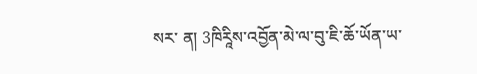སར་ ན། 3ཁིརཱིས་འབྱོན་མེ་ལ་བུ་ཇི་ཆོ་ཡོན་ཡ་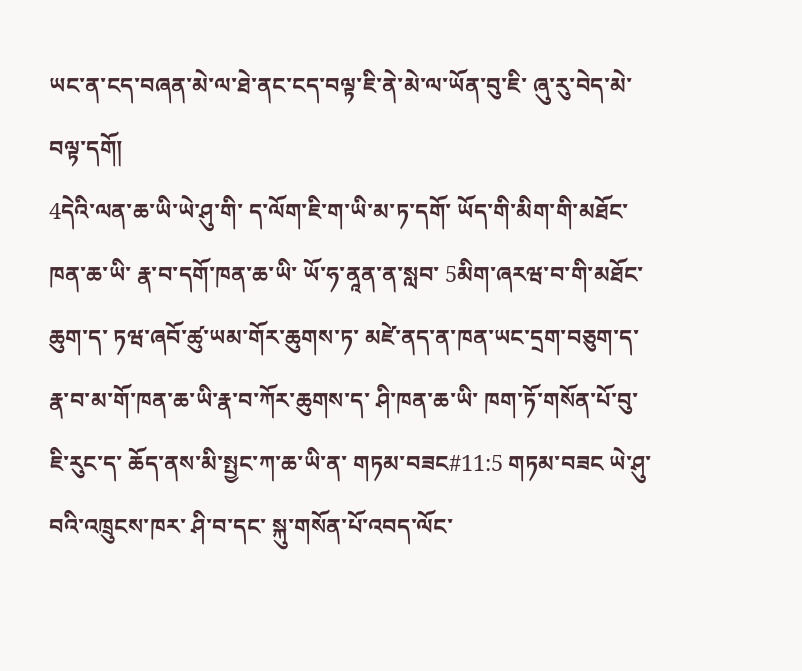ཡང་ན་ངད་བཞན་མེ་ལ་ཐེ་ནང་ངད་བལྟ་ཇི་ནེ་མེ་ལ་ཡོན་བུ་ཇི་ ཞུ་རུ་བེད་མེ་བལྟ་དགོ།
4དེའི་ལན་ཆ་ཡི་ཡེ་ཤུ་གི་ ད་ལོག་ཇི་ག་ཡི་མ་ཏ་དགོ་ ཡོད་གི་མིག་གི་མཐོང་ཁན་ཆ་ཡི་ རྣ་བ་དགོ་ཁན་ཆ་ཡི་ ཡོ་ཧ་ནཱན་ན་སླབ་ 5མིག་ཞརཝ་བ་གི་མཐོང་ཆུག་ད་ ཏཝ་ཞབོ་ཚུ་ཡམ་གོར་ཆུགས་ཏ་ མཛེ་ནད་ན་ཁན་ཡང་དྲག་བཅུག་ད་ རྣ་བ་མ་གོ་ཁན་ཆ་ཡི་རྣ་བ་ཀོར་ཆུགས་ད་ ཤི་ཁན་ཆ་ཡི་ ཁག་ཏོ་གསོན་པོ་བུ་ཇི་རུང་ད་ ཆོད་ནས་མི་སྤྱང་ཀ་ཆ་ཡི་ན་ གཏམ་བཟང#11:5 གཏམ་བཟང ཡེ་ཤུ་བའི་འཁྲུངས་ཁར་ ཤི་བ་དང་ སྐུ་གསོན་པོ་འབད་ལོང་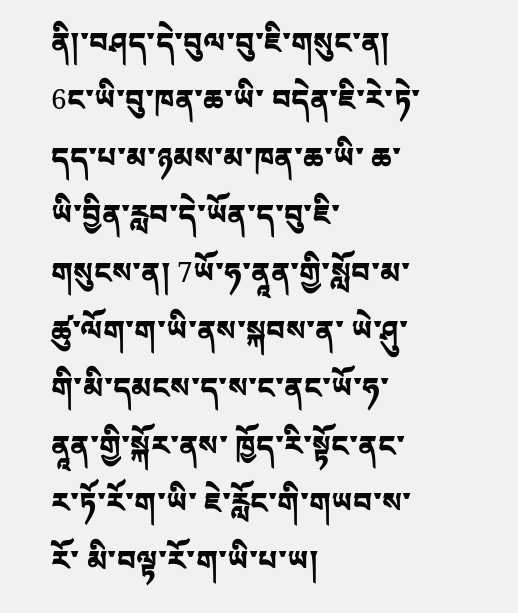ནི།་བཤད་དེ་བུལ་བུ་ཇི་གསུང་ན། 6ང་ཡི་བུ་ཁན་ཆ་ཡི་ བདེན་ཇི་རེ་ཏེ་ དད་པ་མ་ཉམས་མ་ཁན་ཆ་ཡི་ ཆ་ཡི་བྱིན་རླབ་དེ་ཡོན་ད་བུ་ཇི་གསུངས་ན། 7ཡོ་ཧ་ནཱན་གྱི་སློབ་མ་ཚུ་ལོག་ག་ཡི་ནས་སྐབས་ན་ ཡེ་ཤུ་གི་མི་དམངས་ད་ས་ང་ནང་ཡོ་ཧ་ནཱན་གྱི་སྐོར་ནས་ ཁྱོད་རི་སྟོང་ནང་ར་ཏོ་རོ་ག་ཡི་ ཇེ་རློང་གི་གཡབ་ས་རོ་ མི་བལྟ་རོ་ག་ཡི་པ་ཡ།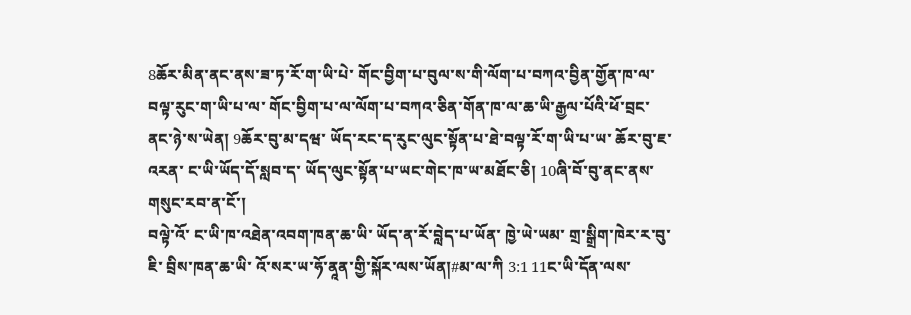8ཆོར་མིན་ནང་ནས་ཟ་ཏ་རོ་ག་ཡི་པེ་ གོང་བྱིག་པ་བུལ་ས་གི་ལོག་པ་བཀའ་བྱིན་གྱོན་ཁ་ལ་བལྟ་རུང་ག་ཡི་པ་ལ་ གོང་བྱིག་པ་ལ་ལོག་པ་བཀའ་ཅིན་གོན་ཁ་ལ་ཆ་ཡི་རྒྱལ་པོའི་ཕོ་བྲང་ནང་ཉེ་ས་ཡེན། 9ཆོར་བུ་མ་དཝ་ ཡོད་རང་ད་རུང་ལུང་སྟོན་པ་ཐེ་བལྟ་རོ་ག་ཡི་པ་ཡ་ ཆོར་བུ་ཇ་འརན་ ང་ཡི་ཡོད་དོ་སླབ་ད་ ཡོད་ལུང་སྟོན་པ་ཡང་གེང་ཁ་ཡ་མཐོང་ཅི། 10ཞི་བོ་བུ་ནང་ནས་ གསུང་རབ་ན་ངོ་།
བལྟེ་འོ་ ང་ཡི་ཁ་འཐེན་འབག་ཁན་ཆ་ཡི་ ཡོད་ན་རོ་བླེད་པ་ཡོན་ ཁྱེ་ཡེ་ཡམ་ གྲ་སྒྲིག་ཁེར་ར་བུ་ཇི་ བྲིས་ཁན་ཆ་ཡི་ འོ་སར་ཡ་ཧོ་ནཱན་གྱི་སྐོར་ལས་ཡོན།#མ་ལ་ཀི 3:1 11ང་ཡི་དོན་ལས་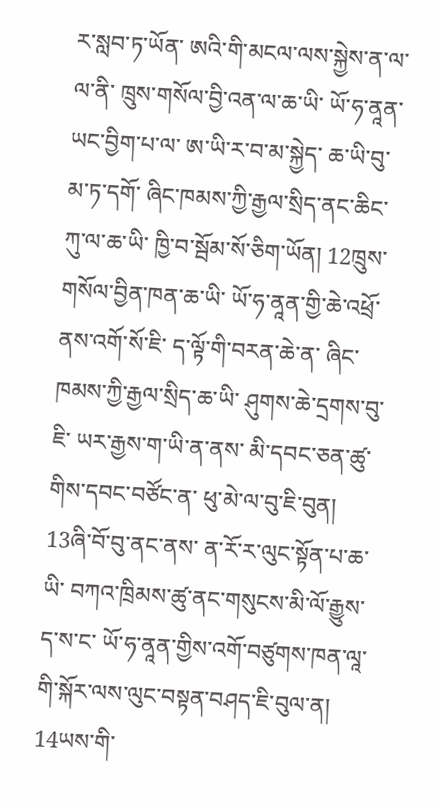ར་སླབ་ཏ་ཡོན་ ཨའི་གི་མངལ་ལས་སྐྱེས་ན་ལ་ལ་ནི་ ཁྲུས་གསོལ་བྱི་འན་ལ་ཆ་ཡི་ ཡོ་ཧ་ནཱན་ཡང་བྱིག་པ་ལ་ ཨ་ཡི་ར་བ་མ་སྐྱེད་ ཆ་ཡི་བུ་མ་ཏ་དགོ་ ཞིང་ཁམས་ཀྱི་རྒྱལ་སྲིད་ནང་ཆིང་ཀུ་ལ་ཆ་ཡི་ ཁྱི་བ་སྦོམ་སོ་ཅིག་ཡོན། 12ཁྲུས་གསོལ་བྱིན་ཁན་ཆ་ཡི་ ཡོ་ཧ་ནཱན་གྱི་ཆེ་འཕྲོ་ནས་འགོ་སོ་ཇི་ ད་ལྟོ་གི་བརན་ཆེ་ན་ ཞིང་ཁམས་ཀྱི་རྒྱལ་སྲིད་ཆ་ཡི་ ཤུགས་ཆེ་དྲགས་བུ་ཇི་ ཡར་རྒྱས་ག་ཡི་ན་ནས་ མི་དབང་ཅན་ཚུ་གིས་དབང་བཙོང་ན་ ཕུ་མེ་ལ་བུ་ཇི་བུན། 13ཞི་བོ་བུ་ནང་ནས་ ན་རོ་ར་ལུང་སྟོན་པ་ཆ་ཡི་ བཀའ་ཁྲིམས་ཚུ་ནང་གསུངས་མི་ལོ་རྒྱུས་ད་ས་ང་ ཡོ་ཧ་ནཱན་གྱིས་འགོ་བཙུགས་ཁན་ལཱ་གི་སྐོར་ལས་ལུང་བསྟན་བཤད་ཇི་བུལ་ན། 14ཡས་གི་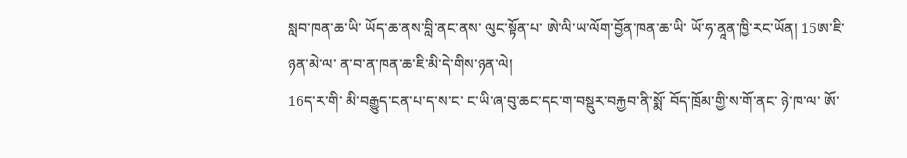སླབ་ཁན་ཆ་ཡི་ ཡོད་ཆ་ནས་བླི་ནང་ནས་ ལུང་སྟོན་པ་ ཨེ་ལི་ཡ་ལོག་བྱོན་ཁན་ཆ་ཡི་ ཡོ་ཧ་ནཱན་ཁྱི་རང་ཡོན། 15ཨ་ཇི་ཉན་མེ་ལ་ ན་བ་ན་ཁན་ཆ་ཇི་མི་དེ་གིས་ཉན་ལེ།
16ད་ར་གི་ མི་བརྒྱུད་ངན་པ་ད་ས་ང་ ང་ཡི་ཞ་བུ་ཆང་དང་ག་བསྡུར་བརྐྱབ་ནི་སྨོ་ བོད་ཁྲོམ་གྱི་ས་གོ་ནང་ ཉེ་ཁ་ལ་ ཨོ་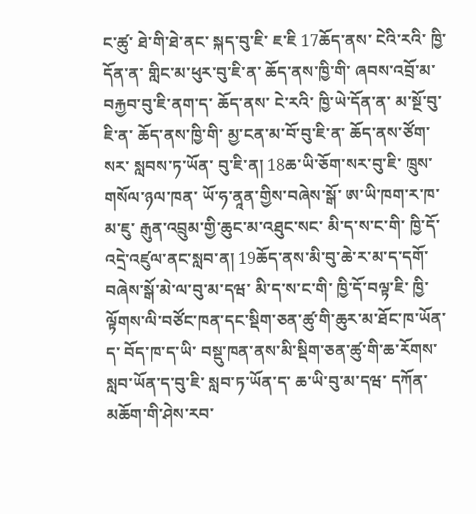ང་ཚུ་ ཐེ་གི་ཐེ་ནང་ སྐད་བུ་ཇི་ ཇ་ཇི 17ཆོད་ནས་ ངེའི་རའི་ ཁྱི་དོན་ན་ གླིང་མ་ཕུར་བུ་ཇི་ན་ ཆོད་ནས་ཁྱི་གི་ ཞབས་འབྲོ་མ་བརྐྱབ་བུ་ཇི་ནག་ད་ ཆོད་ནས་ ངེ་རའི་ ཁྱི་ཡེ་དོན་ན་ མ་སྔོ་བུ་ཇི་ན་ ཆོད་ནས་ཁྱི་གི་ མྱ་ངན་མ་བོ་བུ་ཇི་ན་ ཆོད་ནས་ཙོག་སར་ སླབས་ཏ་ཡོན་ བུ་ཇི་ན། 18ཆ་ཡི་ཅོག་སར་བུ་ཇི་ ཁྲུས་གསོལ་ཉལ་ཁན་ ཡོ་ཧ་ནཱན་གྱིས་བཞེས་སྒོ་ ཨ་ཡི་ཁག་ར་ཁ་མ་ཇུ་ རྒུན་འབྲུམ་གྱི་ཆུང་མ་འཐུང་སང་ མི་ད་ས་ང་གི་ ཁྱི་དོ་འདྲེ་འཛུལ་ནང་སླབ་ན། 19ཆོད་ནས་མི་བུ་ཆེ་ར་མ་ད་དགོ་ བཞེས་སྒོ་མེ་ལ་བུ་མ་དཝ་ མི་ད་ས་ང་གི་ ཁྱི་དོ་བལྟ་ཇི་ ཁྱི་ལྟོགས་ལི་བཙོང་ཁན་དང་སྡིག་ཅན་ཚུ་གི་ཆུར་མ་ཐོང་ཁ་ཡོན་ད་ བོད་ཁ་ད་ཡི་ བསྡུ་ཁན་ནས་མི་སྡིག་ཅན་ཚུ་གི་ཆ་རོགས་སླབ་ཡོན་ད་བུ་ཇི་ སླབ་ཏ་ཡོན་ད་ ཆ་ཡི་བུ་མ་དཝ་ དཀོན་མཆོག་གི་ཤེས་རབ་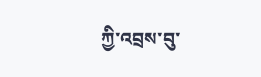ཀྱི་འབྲས་བུ་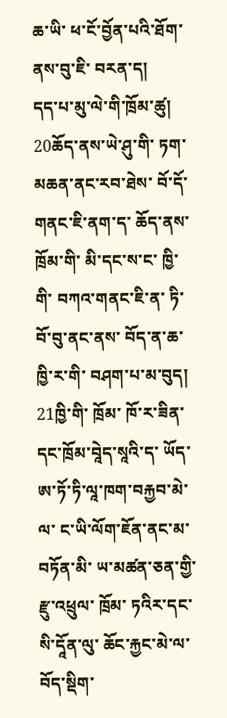ཆ་ཡི་ ཕ་ངོ་བྱོན་པའི་ཐོག་ནས་བུ་ཇི་ བརན་ད།
དད་པ་མུ་ལེ་གི་ཁྲོམ་ཚུ།
20ཆོད་ནས་ཡེ་ཤུ་གི་ ཏག་མཆན་ནང་རབ་ཐེས་ བོ་དོ་གནང་ཇི་ནག་ད་ ཆོད་ནས་ཁྲོམ་གི་ མི་དང་ས་ང་ ཁྱི་གི་ བཀའ་གནང་ཇི་ན་ ཏི་བོ་བུ་ནང་ནས་ བོད་ན་ཆ་ཁྱི་ར་གི་ བཤག་པ་མ་བུད། 21ཁྱི་གི་ ཁྲོམ་ ཁོ་ར་ཟིན་དང་ཁྲོམ་བཱེད་སཱའི་ད་ ཡོད་ཨ་ཏོ་ཏི་ལཱ་ཁག་བརྐྱབ་མེ་ལ་ ང་ཡི་ལོག་ཇོན་ནང་མ་བཏོན་མི་ ཡ་མཚན་ཅན་གྱི་རྫུ་འཕྲུལ་ ཁྲོམ་ ཏའིར་དང་ སི་དཱོན་ལུ་ ཆོང་རྐྱང་མེ་ལ་ བོད་སྡིག་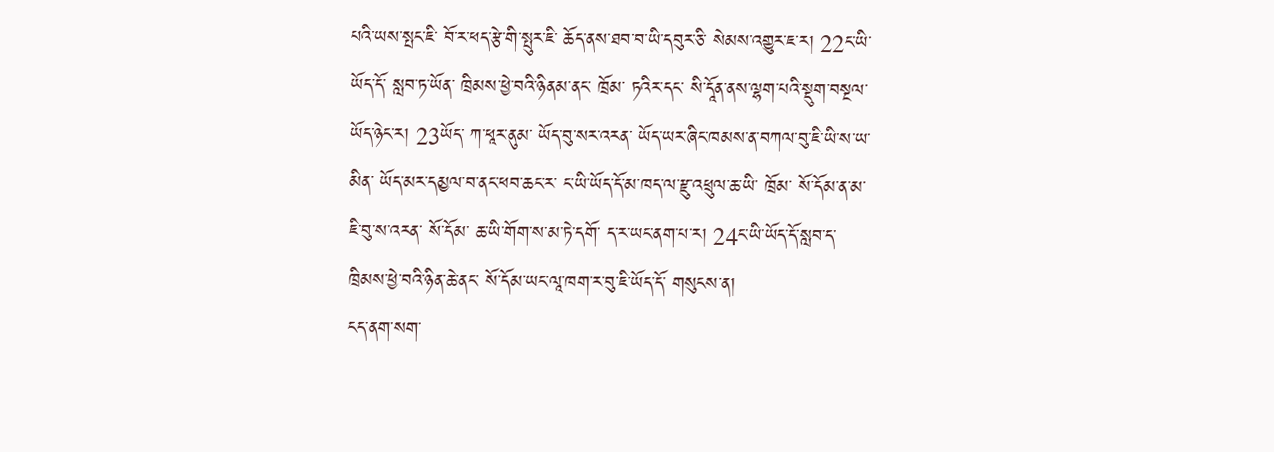པའི་ཡས་སྤང་ཇི་ བོ་ར་ཕད་རྩེ་གི་སྤུར་ཇི་ ཆོད་ནས་ཐབ་བ་ཡི་དབུར་ཅི་ སེམས་འགྱུར་ཇ་ར། 22ང་ཡི་ཡོད་དོ་ སླབ་ཏ་ཡོན་ ཁྲིམས་ཕྱེ་བའི་ཉིནམ་ནང་ ཁྲོམ་ ཏའིར་དང་ སི་དཱོན་ནས་ལྷག་པའི་སྡུག་བསྔལ་ཡོད་ཉེང་ར། 23ཡོད་ ཀ་ཕཱར་ནུམ་ ཡོད་བུ་སར་འརན་ ཡོད་ཡར་ཞིང་ཁམས་ན་བཀལ་བུ་ཇི་ཡི་ས་ཡ་ མིན་ ཡོད་མར་དམྱལ་བ་ནང་ཕབ་ཆང་ར་ ང་ཡི་ཡོད་དོ་མ་ཁད་ལ་རྫུ་འཕྲུལ་ཆ་ཡི་ ཁྲོམ་ སོ་དོམ་ན་མ་ཇི་བུ་ས་འརན་ སོ་དོམ་ ཆ་ཡི་གོག་ས་མ་ཏེ་དགོ་ ད་ར་ཡང་ནག་པ་ར། 24ང་ཡི་ཡོད་དོ་སླབ་ད་ ཁྲིམས་ཕྱེ་བའི་ཉིན་ཆེ་ནང་ སོ་དོམ་ཡང་ལཱ་ཁག་ར་བུ་ཇི་ཡོད་དོ་ གསུངས་ན།
ངད་ནག་སག་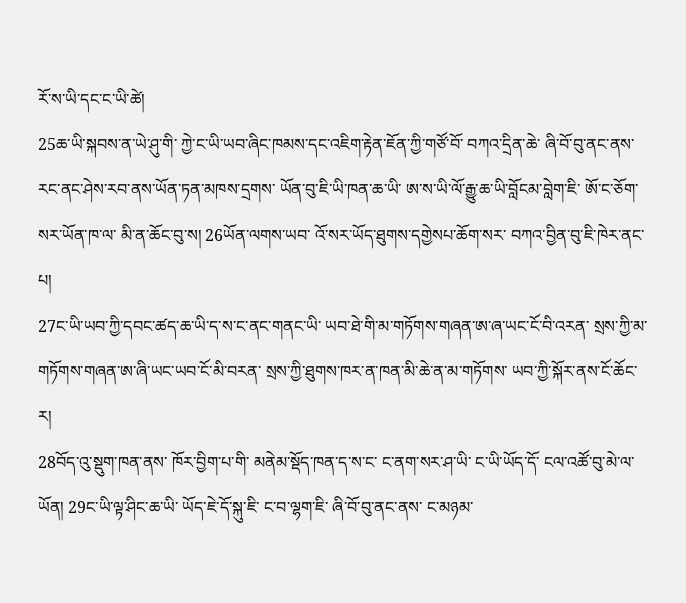རོ་ས་ཡི་དང་ང་ཡི་ཚེ།
25ཆ་ཡི་སྐབས་ན་ཡེ་ཤུ་གི་ ཀྱེ་ང་ཡི་ཡབ་ཞིང་ཁམས་དང་འཇིག་རྟེན་ཇོན་ཀྱི་གཙོ་བོ་ བཀའ་དྲིན་ཆེ་ ཞི་བོ་བུ་ནང་ནས་ རང་ནང་ཤེས་རབ་ནས་ཡོན་ཏན་མཁས་དྲགས་ ཡོན་བུ་ཇི་ཡི་ཁན་ཆ་ཡི་ ཨ་ས་ཡི་ལོ་རྒྱུ་ཆ་ཡི་བློངམ་བླེག་ཇི་ ཨོ་ང་ཅོག་སར་ཡོན་ཁ་ལ་ མི་ན་ཆོང་བུ་ས། 26ཡོན་ལགས་ཡབ་ འོ་སར་ཡོད་ཐུགས་དགྱེསཔ་ཆོག་སར་ བཀའ་བྱིན་བུ་ཇི་ཁེར་ནང་པ།
27ང་ཡི་ཡབ་ཀྱི་དབང་ཚད་ཆ་ཡི་ད་ས་ང་ནང་གནང་ཡི་ ཡབ་ཐེ་གི་མ་གཏོགས་གཞན་ཨ་ཞ་ཡང་ངོ་བི་འརན་ སྲས་ཀྱི་མ་གཏོགས་གཞན་ཨ་ཞི་ཡང་ཡབ་ངོ་མི་བརན་ སྲས་ཀྱི་ཐུགས་ཁར་ན་ཁན་མི་ཆེ་ན་མ་གཏོགས་ ཡབ་ཀྱི་སྐོར་ནས་ངོ་ཆོང་ར།
28བོད་འུ་སྡུག་ཁན་ནས་ ཁོར་བྱིག་པ་གི་ མནེམ་སྡོད་ཁན་ད་ས་ང་ ང་ནག་སར་ཤ་ཡི་ ང་ཡི་ཡོད་དོ་ ངལ་འཚོ་བུ་མེ་ལ་ཡོན། 29ང་ཡི་ལྟ་ཤིང་ཆ་ཡི་ ཡོད་ཇེ་དོ་སྐུ་ཇི་ ང་བ་ལྷག་ཇི་ ཞི་བོ་བུ་ནང་ནས་ ང་མཉམ་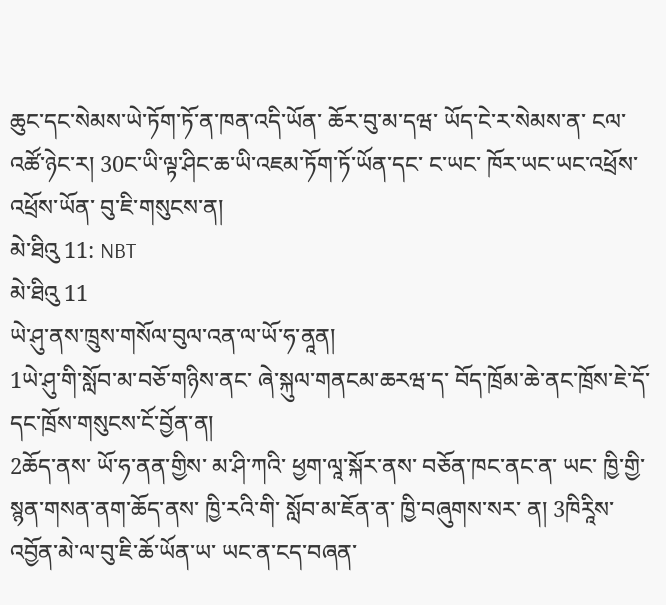ཆུང་དང་སེམས་ཡེ་ཏོག་ཏོ་ན་ཁན་འདི་ཡོན་ ཆོར་བུ་མ་དཝ་ ཡོད་ངེ་ར་སེམས་ན་ ངལ་འཚོ་ཉེང་ར། 30ང་ཡི་ལྟ་ཤིང་ཆ་ཡི་འཇམ་ཏོག་ཏོ་ཡོན་དང་ ང་ཡང་ ཁོར་ཡང་ཡང་འཕྲོས་འཕྲོས་ཡོན་ བུ་ཇི་གསུངས་ན།
མེ་ཐིའུ 11: NBT
མེ་ཐིའུ 11
ཡེ་ཤུ་ནས་ཁྲུས་གསོལ་བུལ་འན་ལ་ཡོ་ཧ་ནཱན།
1ཡེ་ཤུ་གི་སློབ་མ་བཅོ་གཉིས་ནང་ ཞེ་སྐུལ་གནངམ་ཆརཝ་ད་ བོད་ཁྲོམ་ཆེ་ནང་ཁྲོས་ཇེ་དོ་དང་ཁྲོས་གསུངས་ངོ་བྱོན་ན།
2ཆོད་ནས་ ཡོ་ཧ་ནན་གྱིས་ མ་ཤི་ཀའི་ ཕྱག་ལཱ་སྐོར་ནས་ བཅོན་ཁང་ནང་ན་ ཡང་ ཁྱི་གྱི་སྙན་གསན་ནག་ཆོད་ནས་ ཁྱི་རའི་གི་ སློབ་མ་ཇོན་ན་ ཁྱི་བཞུགས་སར་ ན། 3ཁིརཱིས་འབྱོན་མེ་ལ་བུ་ཇི་ཆོ་ཡོན་ཡ་ ཡང་ན་ངད་བཞན་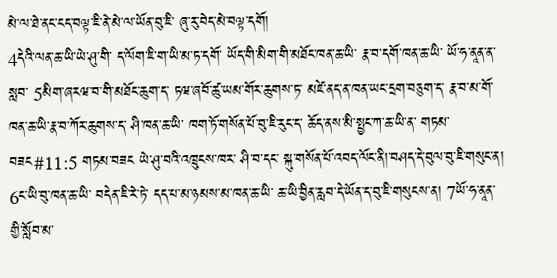མེ་ལ་ཐེ་ནང་ངད་བལྟ་ཇི་ནེ་མེ་ལ་ཡོན་བུ་ཇི་ ཞུ་རུ་བེད་མེ་བལྟ་དགོ།
4དེའི་ལན་ཆ་ཡི་ཡེ་ཤུ་གི་ ད་ལོག་ཇི་ག་ཡི་མ་ཏ་དགོ་ ཡོད་གི་མིག་གི་མཐོང་ཁན་ཆ་ཡི་ རྣ་བ་དགོ་ཁན་ཆ་ཡི་ ཡོ་ཧ་ནཱན་ན་སླབ་ 5མིག་ཞརཝ་བ་གི་མཐོང་ཆུག་ད་ ཏཝ་ཞབོ་ཚུ་ཡམ་གོར་ཆུགས་ཏ་ མཛེ་ནད་ན་ཁན་ཡང་དྲག་བཅུག་ད་ རྣ་བ་མ་གོ་ཁན་ཆ་ཡི་རྣ་བ་ཀོར་ཆུགས་ད་ ཤི་ཁན་ཆ་ཡི་ ཁག་ཏོ་གསོན་པོ་བུ་ཇི་རུང་ད་ ཆོད་ནས་མི་སྤྱང་ཀ་ཆ་ཡི་ན་ གཏམ་བཟང#11:5 གཏམ་བཟང ཡེ་ཤུ་བའི་འཁྲུངས་ཁར་ ཤི་བ་དང་ སྐུ་གསོན་པོ་འབད་ལོང་ནི།་བཤད་དེ་བུལ་བུ་ཇི་གསུང་ན། 6ང་ཡི་བུ་ཁན་ཆ་ཡི་ བདེན་ཇི་རེ་ཏེ་ དད་པ་མ་ཉམས་མ་ཁན་ཆ་ཡི་ ཆ་ཡི་བྱིན་རླབ་དེ་ཡོན་ད་བུ་ཇི་གསུངས་ན། 7ཡོ་ཧ་ནཱན་གྱི་སློབ་མ་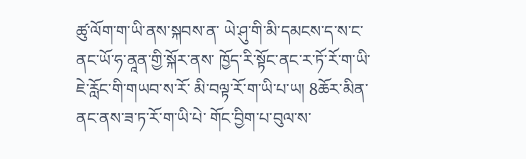ཚུ་ལོག་ག་ཡི་ནས་སྐབས་ན་ ཡེ་ཤུ་གི་མི་དམངས་ད་ས་ང་ནང་ཡོ་ཧ་ནཱན་གྱི་སྐོར་ནས་ ཁྱོད་རི་སྟོང་ནང་ར་ཏོ་རོ་ག་ཡི་ ཇེ་རློང་གི་གཡབ་ས་རོ་ མི་བལྟ་རོ་ག་ཡི་པ་ཡ། 8ཆོར་མིན་ནང་ནས་ཟ་ཏ་རོ་ག་ཡི་པེ་ གོང་བྱིག་པ་བུལ་ས་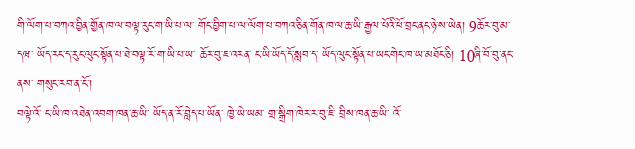གི་ལོག་པ་བཀའ་བྱིན་གྱོན་ཁ་ལ་བལྟ་རུང་ག་ཡི་པ་ལ་ གོང་བྱིག་པ་ལ་ལོག་པ་བཀའ་ཅིན་གོན་ཁ་ལ་ཆ་ཡི་རྒྱལ་པོའི་ཕོ་བྲང་ནང་ཉེ་ས་ཡེན། 9ཆོར་བུ་མ་དཝ་ ཡོད་རང་ད་རུང་ལུང་སྟོན་པ་ཐེ་བལྟ་རོ་ག་ཡི་པ་ཡ་ ཆོར་བུ་ཇ་འརན་ ང་ཡི་ཡོད་དོ་སླབ་ད་ ཡོད་ལུང་སྟོན་པ་ཡང་གེང་ཁ་ཡ་མཐོང་ཅི། 10ཞི་བོ་བུ་ནང་ནས་ གསུང་རབ་ན་ངོ་།
བལྟེ་འོ་ ང་ཡི་ཁ་འཐེན་འབག་ཁན་ཆ་ཡི་ ཡོད་ན་རོ་བླེད་པ་ཡོན་ ཁྱེ་ཡེ་ཡམ་ གྲ་སྒྲིག་ཁེར་ར་བུ་ཇི་ བྲིས་ཁན་ཆ་ཡི་ འོ་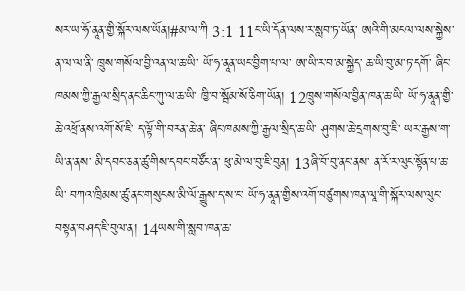སར་ཡ་ཧོ་ནཱན་གྱི་སྐོར་ལས་ཡོན།#མ་ལ་ཀི 3:1 11ང་ཡི་དོན་ལས་ར་སླབ་ཏ་ཡོན་ ཨའི་གི་མངལ་ལས་སྐྱེས་ན་ལ་ལ་ནི་ ཁྲུས་གསོལ་བྱི་འན་ལ་ཆ་ཡི་ ཡོ་ཧ་ནཱན་ཡང་བྱིག་པ་ལ་ ཨ་ཡི་ར་བ་མ་སྐྱེད་ ཆ་ཡི་བུ་མ་ཏ་དགོ་ ཞིང་ཁམས་ཀྱི་རྒྱལ་སྲིད་ནང་ཆིང་ཀུ་ལ་ཆ་ཡི་ ཁྱི་བ་སྦོམ་སོ་ཅིག་ཡོན། 12ཁྲུས་གསོལ་བྱིན་ཁན་ཆ་ཡི་ ཡོ་ཧ་ནཱན་གྱི་ཆེ་འཕྲོ་ནས་འགོ་སོ་ཇི་ ད་ལྟོ་གི་བརན་ཆེ་ན་ ཞིང་ཁམས་ཀྱི་རྒྱལ་སྲིད་ཆ་ཡི་ ཤུགས་ཆེ་དྲགས་བུ་ཇི་ ཡར་རྒྱས་ག་ཡི་ན་ནས་ མི་དབང་ཅན་ཚུ་གིས་དབང་བཙོང་ན་ ཕུ་མེ་ལ་བུ་ཇི་བུན། 13ཞི་བོ་བུ་ནང་ནས་ ན་རོ་ར་ལུང་སྟོན་པ་ཆ་ཡི་ བཀའ་ཁྲིམས་ཚུ་ནང་གསུངས་མི་ལོ་རྒྱུས་ད་ས་ང་ ཡོ་ཧ་ནཱན་གྱིས་འགོ་བཙུགས་ཁན་ལཱ་གི་སྐོར་ལས་ལུང་བསྟན་བཤད་ཇི་བུལ་ན། 14ཡས་གི་སླབ་ཁན་ཆ་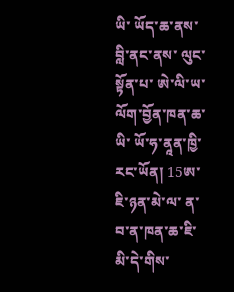ཡི་ ཡོད་ཆ་ནས་བླི་ནང་ནས་ ལུང་སྟོན་པ་ ཨེ་ལི་ཡ་ལོག་བྱོན་ཁན་ཆ་ཡི་ ཡོ་ཧ་ནཱན་ཁྱི་རང་ཡོན། 15ཨ་ཇི་ཉན་མེ་ལ་ ན་བ་ན་ཁན་ཆ་ཇི་མི་དེ་གིས་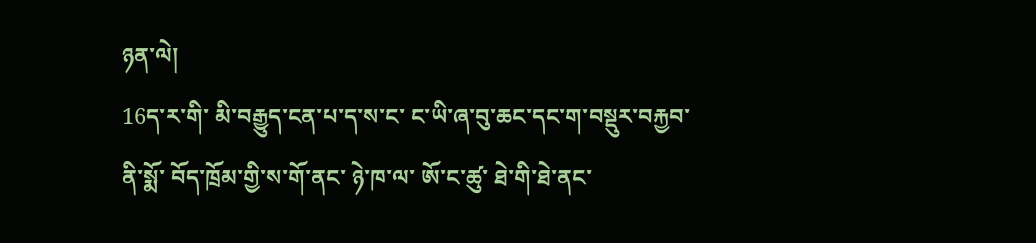ཉན་ལེ།
16ད་ར་གི་ མི་བརྒྱུད་ངན་པ་ད་ས་ང་ ང་ཡི་ཞ་བུ་ཆང་དང་ག་བསྡུར་བརྐྱབ་ནི་སྨོ་ བོད་ཁྲོམ་གྱི་ས་གོ་ནང་ ཉེ་ཁ་ལ་ ཨོ་ང་ཚུ་ ཐེ་གི་ཐེ་ནང་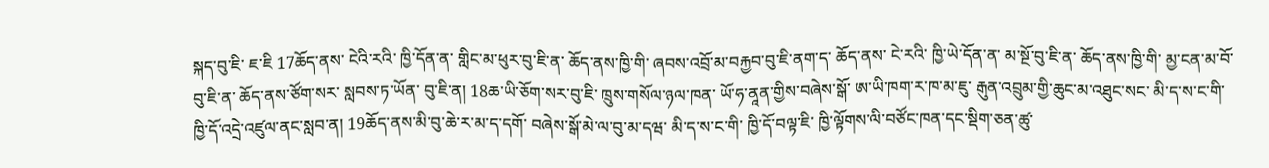སྐད་བུ་ཇི་ ཇ་ཇི 17ཆོད་ནས་ ངེའི་རའི་ ཁྱི་དོན་ན་ གླིང་མ་ཕུར་བུ་ཇི་ན་ ཆོད་ནས་ཁྱི་གི་ ཞབས་འབྲོ་མ་བརྐྱབ་བུ་ཇི་ནག་ད་ ཆོད་ནས་ ངེ་རའི་ ཁྱི་ཡེ་དོན་ན་ མ་སྔོ་བུ་ཇི་ན་ ཆོད་ནས་ཁྱི་གི་ མྱ་ངན་མ་བོ་བུ་ཇི་ན་ ཆོད་ནས་ཙོག་སར་ སླབས་ཏ་ཡོན་ བུ་ཇི་ན། 18ཆ་ཡི་ཅོག་སར་བུ་ཇི་ ཁྲུས་གསོལ་ཉལ་ཁན་ ཡོ་ཧ་ནཱན་གྱིས་བཞེས་སྒོ་ ཨ་ཡི་ཁག་ར་ཁ་མ་ཇུ་ རྒུན་འབྲུམ་གྱི་ཆུང་མ་འཐུང་སང་ མི་ད་ས་ང་གི་ ཁྱི་དོ་འདྲེ་འཛུལ་ནང་སླབ་ན། 19ཆོད་ནས་མི་བུ་ཆེ་ར་མ་ད་དགོ་ བཞེས་སྒོ་མེ་ལ་བུ་མ་དཝ་ མི་ད་ས་ང་གི་ ཁྱི་དོ་བལྟ་ཇི་ ཁྱི་ལྟོགས་ལི་བཙོང་ཁན་དང་སྡིག་ཅན་ཚུ་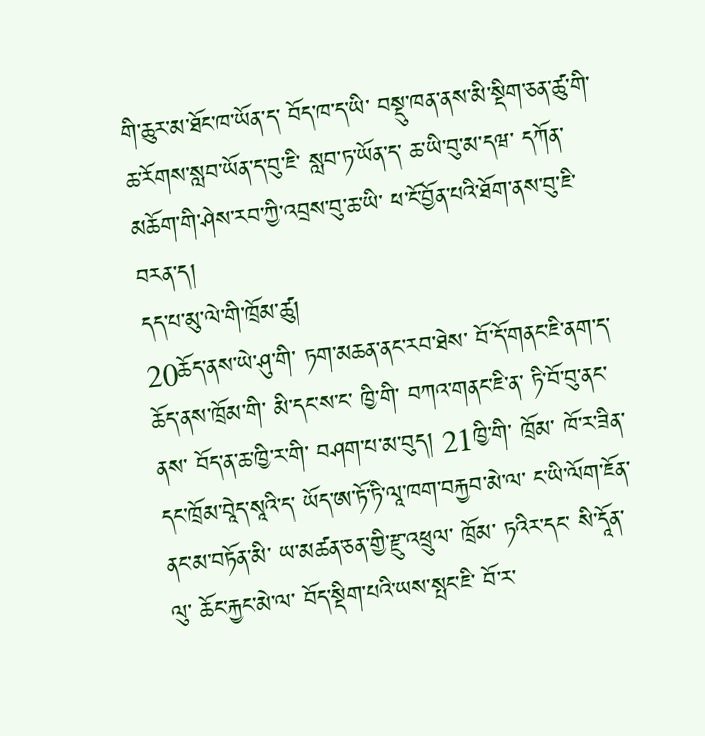གི་ཆུར་མ་ཐོང་ཁ་ཡོན་ད་ བོད་ཁ་ད་ཡི་ བསྡུ་ཁན་ནས་མི་སྡིག་ཅན་ཚུ་གི་ཆ་རོགས་སླབ་ཡོན་ད་བུ་ཇི་ སླབ་ཏ་ཡོན་ད་ ཆ་ཡི་བུ་མ་དཝ་ དཀོན་མཆོག་གི་ཤེས་རབ་ཀྱི་འབྲས་བུ་ཆ་ཡི་ ཕ་ངོ་བྱོན་པའི་ཐོག་ནས་བུ་ཇི་ བརན་ད།
དད་པ་མུ་ལེ་གི་ཁྲོམ་ཚུ།
20ཆོད་ནས་ཡེ་ཤུ་གི་ ཏག་མཆན་ནང་རབ་ཐེས་ བོ་དོ་གནང་ཇི་ནག་ད་ ཆོད་ནས་ཁྲོམ་གི་ མི་དང་ས་ང་ ཁྱི་གི་ བཀའ་གནང་ཇི་ན་ ཏི་བོ་བུ་ནང་ནས་ བོད་ན་ཆ་ཁྱི་ར་གི་ བཤག་པ་མ་བུད། 21ཁྱི་གི་ ཁྲོམ་ ཁོ་ར་ཟིན་དང་ཁྲོམ་བཱེད་སཱའི་ད་ ཡོད་ཨ་ཏོ་ཏི་ལཱ་ཁག་བརྐྱབ་མེ་ལ་ ང་ཡི་ལོག་ཇོན་ནང་མ་བཏོན་མི་ ཡ་མཚན་ཅན་གྱི་རྫུ་འཕྲུལ་ ཁྲོམ་ ཏའིར་དང་ སི་དཱོན་ལུ་ ཆོང་རྐྱང་མེ་ལ་ བོད་སྡིག་པའི་ཡས་སྤང་ཇི་ བོ་ར་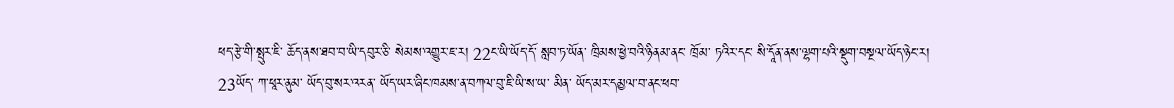ཕད་རྩེ་གི་སྤུར་ཇི་ ཆོད་ནས་ཐབ་བ་ཡི་དབུར་ཅི་ སེམས་འགྱུར་ཇ་ར། 22ང་ཡི་ཡོད་དོ་ སླབ་ཏ་ཡོན་ ཁྲིམས་ཕྱེ་བའི་ཉིནམ་ནང་ ཁྲོམ་ ཏའིར་དང་ སི་དཱོན་ནས་ལྷག་པའི་སྡུག་བསྔལ་ཡོད་ཉེང་ར། 23ཡོད་ ཀ་ཕཱར་ནུམ་ ཡོད་བུ་སར་འརན་ ཡོད་ཡར་ཞིང་ཁམས་ན་བཀལ་བུ་ཇི་ཡི་ས་ཡ་ མིན་ ཡོད་མར་དམྱལ་བ་ནང་ཕབ་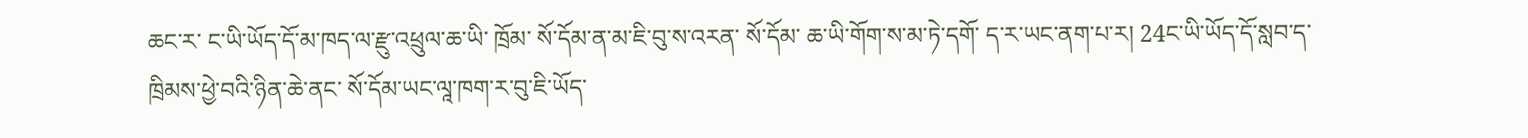ཆང་ར་ ང་ཡི་ཡོད་དོ་མ་ཁད་ལ་རྫུ་འཕྲུལ་ཆ་ཡི་ ཁྲོམ་ སོ་དོམ་ན་མ་ཇི་བུ་ས་འརན་ སོ་དོམ་ ཆ་ཡི་གོག་ས་མ་ཏེ་དགོ་ ད་ར་ཡང་ནག་པ་ར། 24ང་ཡི་ཡོད་དོ་སླབ་ད་ ཁྲིམས་ཕྱེ་བའི་ཉིན་ཆེ་ནང་ སོ་དོམ་ཡང་ལཱ་ཁག་ར་བུ་ཇི་ཡོད་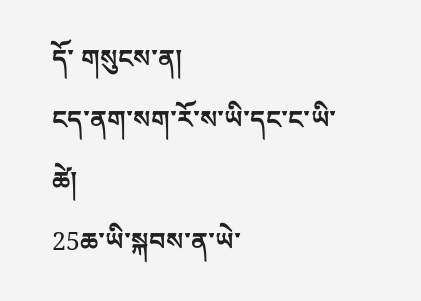དོ་ གསུངས་ན།
ངད་ནག་སག་རོ་ས་ཡི་དང་ང་ཡི་ཚེ།
25ཆ་ཡི་སྐབས་ན་ཡེ་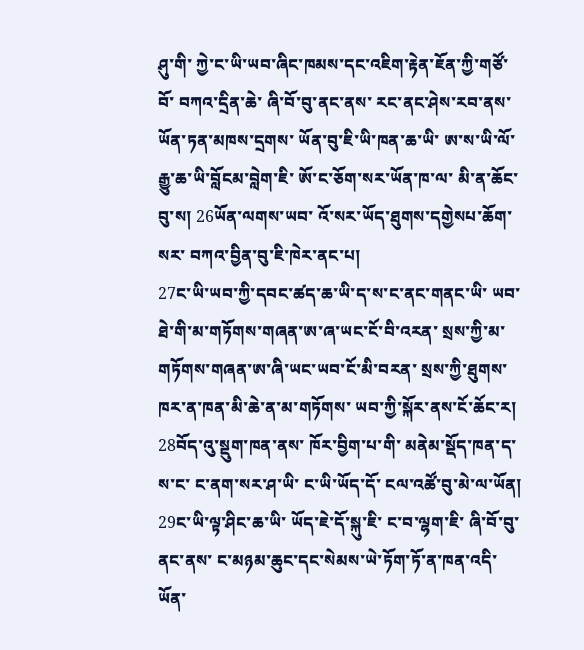ཤུ་གི་ ཀྱེ་ང་ཡི་ཡབ་ཞིང་ཁམས་དང་འཇིག་རྟེན་ཇོན་ཀྱི་གཙོ་བོ་ བཀའ་དྲིན་ཆེ་ ཞི་བོ་བུ་ནང་ནས་ རང་ནང་ཤེས་རབ་ནས་ཡོན་ཏན་མཁས་དྲགས་ ཡོན་བུ་ཇི་ཡི་ཁན་ཆ་ཡི་ ཨ་ས་ཡི་ལོ་རྒྱུ་ཆ་ཡི་བློངམ་བླེག་ཇི་ ཨོ་ང་ཅོག་སར་ཡོན་ཁ་ལ་ མི་ན་ཆོང་བུ་ས། 26ཡོན་ལགས་ཡབ་ འོ་སར་ཡོད་ཐུགས་དགྱེསཔ་ཆོག་སར་ བཀའ་བྱིན་བུ་ཇི་ཁེར་ནང་པ།
27ང་ཡི་ཡབ་ཀྱི་དབང་ཚད་ཆ་ཡི་ད་ས་ང་ནང་གནང་ཡི་ ཡབ་ཐེ་གི་མ་གཏོགས་གཞན་ཨ་ཞ་ཡང་ངོ་བི་འརན་ སྲས་ཀྱི་མ་གཏོགས་གཞན་ཨ་ཞི་ཡང་ཡབ་ངོ་མི་བརན་ སྲས་ཀྱི་ཐུགས་ཁར་ན་ཁན་མི་ཆེ་ན་མ་གཏོགས་ ཡབ་ཀྱི་སྐོར་ནས་ངོ་ཆོང་ར།
28བོད་འུ་སྡུག་ཁན་ནས་ ཁོར་བྱིག་པ་གི་ མནེམ་སྡོད་ཁན་ད་ས་ང་ ང་ནག་སར་ཤ་ཡི་ ང་ཡི་ཡོད་དོ་ ངལ་འཚོ་བུ་མེ་ལ་ཡོན། 29ང་ཡི་ལྟ་ཤིང་ཆ་ཡི་ ཡོད་ཇེ་དོ་སྐུ་ཇི་ ང་བ་ལྷག་ཇི་ ཞི་བོ་བུ་ནང་ནས་ ང་མཉམ་ཆུང་དང་སེམས་ཡེ་ཏོག་ཏོ་ན་ཁན་འདི་ཡོན་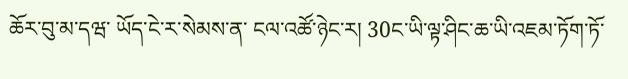ཆོར་བུ་མ་དཝ་ ཡོད་ངེ་ར་སེམས་ན་ ངལ་འཚོ་ཉེང་ར། 30ང་ཡི་ལྟ་ཤིང་ཆ་ཡི་འཇམ་ཏོག་ཏོ་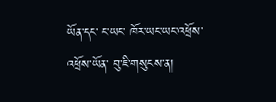ཡོན་དང་ ང་ཡང་ ཁོར་ཡང་ཡང་འཕྲོས་འཕྲོས་ཡོན་ བུ་ཇི་གསུངས་ན།